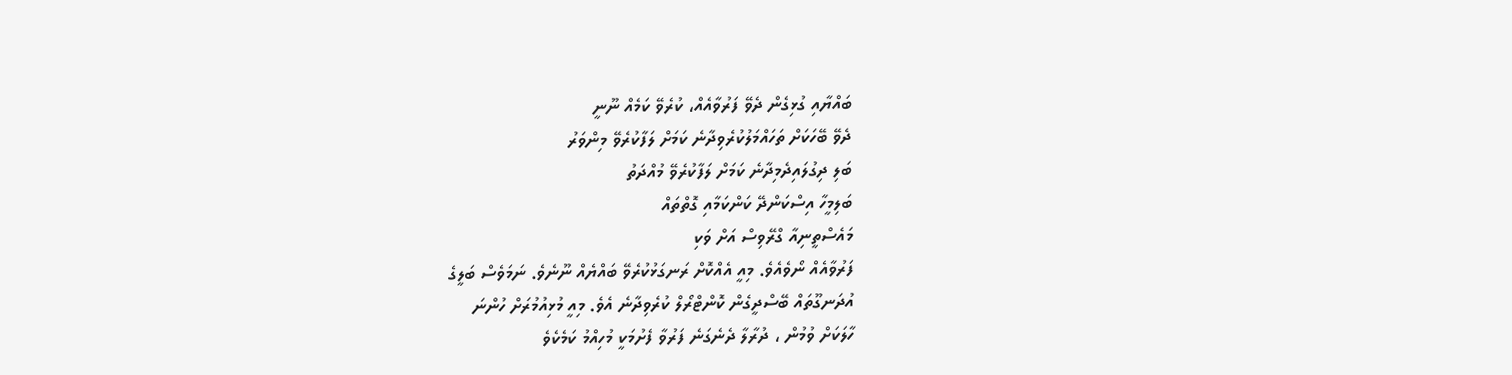ބައްޔާއި ގުޅިގެން ދެވޭ ފަރުވާއެއް، ކުރެވޭ ކަމެއް ނޫނީ
ދެވޭ ބޭހަކަށް ތަހައްމަލުކުރެވިދާނެ ކަމަށް ލަފާކުރެވޭ މިންވަރު
ބަލި ދިގުލައިދެމިދާނެ ކަމަށް ލަފާކުރެވޭ މުއްދަތު
ބަލިމީހާ އިސްކަންދޭ ކަންކަމާއި ގޮތްތައް
މައެސްތީނިއާ ގްރޭވިސް އަށް ވަކި
ފަރުވާއެއް ނޯވެއެވެ. މިއީ އެއްކޮށް ރަނގަޅުކުރެވޭ ބައްޔެއް ނޫނެވެ. ނަމަވެސް ބަލީގެ
އުދަނގޫތައް ބޭސްދީގެން ކޮންޓްރޯލް ކުރެވިދާނެ އެވެ. މިއީ މުޅިއުމުރަށް ހުންނަ
ހާލަކަށް ވުމުން ، ދުރާލާ ދެނެގަނެ ފަރުވާ ފެށުމަކީ މުހިއްމު ކަމެކެވެ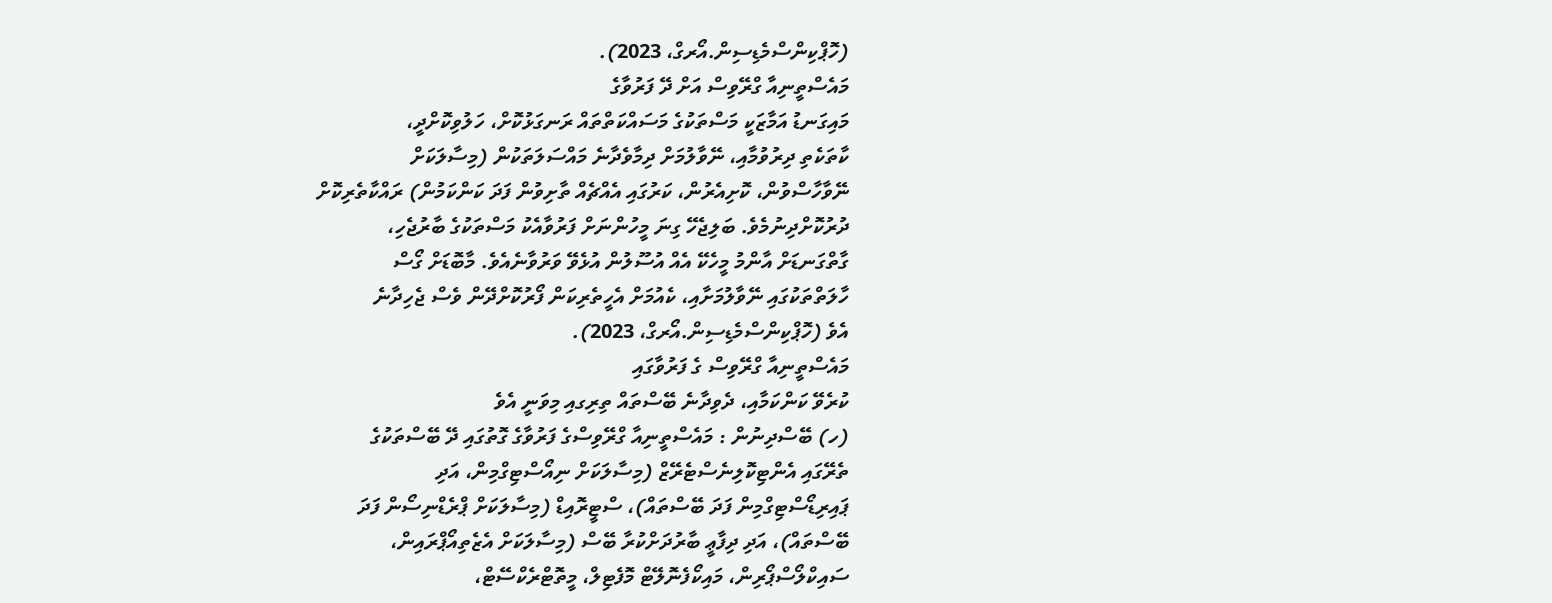(ހޮޕްކިންސްމެޑިސިން.އޯރގް، 2023).
މައެސްތީނިއާ ގްރޭވިސް އަށް ދޭ ފަރުވާގެ
މައިގަނޑު އަމާޒަކީ މަސްތަކުގެ މަސައްކަތްތައް ރަނގަޅުކޮށް، ހަލުވިކޮށްދީ،
ކާތަކެތި ދިރުވުމާއި، ނޭވާލުމަށް ދިމާވެދާނެ މައްސަލަތަކުން (މިސާލަކަށް
ނޭވާހާސްވުން، ކޮށިއެރުން، ކަރުގައި އެއްޗެއް ތާށިވުން ފަދަ ކަންކަމުން) ރައްކާތެރިކޮށް
ދުރުކޮށްދިނުމެވެ. ބަލިޖެހޭ ގިނަ މީހުންނަށް ފަރުވާއެކު މަސްތަކުގެ ބާރުޖެހި،
ގާތްގަނޑަށް އާންމު މީހެކޭ އެއް އުސޫލުން އުޅެވޭ ވަރުވާނެއެވެ. މާބޮޑަށް ގޯސް
ހާލަތްތަކުގައި ނޭވާލުމަށާއި، ކެއުމަށް އެހީތެރިކަން ފޯރުކޮށްދޭން ވެސް ޖެހިދާނެ
އެވެ (ހޮޕްކިންސްމެޑިސިން.އޯރގް، 2023).
މައެސްތީނިއާ ގްރޭވިސް ގެ ފަރުވާގައި
ކުރެވޭ ކަންކަމާއި، ދެވިދާނެ ބޭސްތައް ތިރިގއި މިވަނީ އެވެ
(ހ) ބޭސްދިނުން : މައެސްތީނިއާ ގްރޭވިސްގެ ފަރުވާގެ ގޮތުގައި ދޭ ބޭސްތަކުގެ
ތެރޭގައި އެންޓިކޮލިނެސްޓެރޭޒް (މިސާލަކަށް ނިއޯސްޓިގްމިން، އަދި
ޕައިރިޑޯސްޓިގްމިން ފަދަ ބޭސްތައް)، ސްޓީރޮއިޑް (މިސާލަކަށް ޕްރެޑްނިސޯން ފަދަ
ބޭސްތައް)، އަދި ދިފާޢީ ބާރުދަށްކުރާ ބޭސް (މިސާލަކަށް އެޒެތިއޯޕްރައިން،
ސައިކްލޯސްޕޯރިން، މައިކޯފެނޮލޭޓް މޮފެޓިލް، މީތޮޓްރެކްސޭޓް،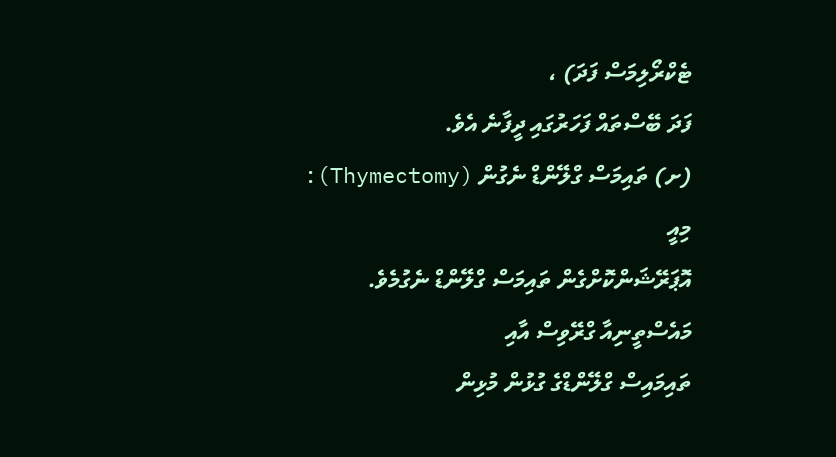ޓެކްރޯލިމަސް ފަދަ) ،
ފަދަ ބޭސްތައް ފަހަރުގައި ދީފާނެ އެވެ.
(ށ) ތައިމަސް ގްލޭންޑް ނެގުން (Thymectomy): މިއީ
އޮޕަރޭޝަންކޮށްގެން ތައިމަސް ގްލޭންޑް ނެގުމެވެ. މައެސްތީނިއާ ގްރޭވިސް އާއި
ތައިމައިސް ގްލޭންޑްގެ ގުޅުން މުޅިން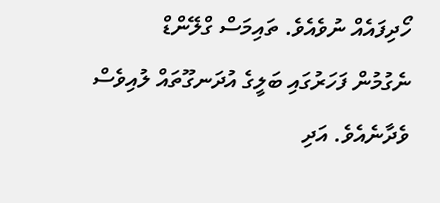ހޯދިފައެއް ނުވެއެވެ. ތައިމަސް ގްލޭންޑް
ނެގުމުން ފަހަރުގައި ބަލީގެ އުދަނގޫތައް ލުއިވެސް ވެދާނެއެވެ. އަދި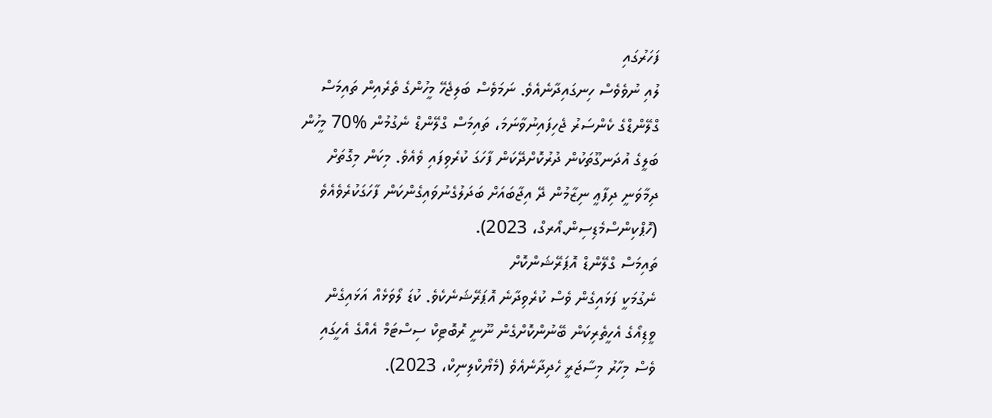ފަހަރުގައި
ލުއި ނުވެވެސް ހިނގައިދާނެއެވެ. ނަމަވެސް ބަލިޖެހޭ މީހުންގެ ތެރެއިން ތައިމަސް
ގްލޭންޑްގެ ކެންސަރު ޖެހިފައިނުވާނަމަ، ތައިމަސް ގްލޭންޑް ނެގުމުން %70 މީހުން
ބަލީގެ އުދަނގޫތަކުން ދުރުކޮށްދޭކަން ފާހަގަ ކުރެވިފައި ވެއެވެ. މިކަން މިގޮތަށް
ދިމާވަނީ ދިފާޢީ ނިޒާމުން ދޭ އިޖާބައަށް ބަދަލުގެނުވައިގެންކަން ފާހަގަކުރެވެއެވެ
(ހޮޕްކިންސްމެޑިސިން.އޯރގް، 2023).
ތައިމަސް ގްލޭންޑް އޮޕަރޭޝަންކޮށް
ނެގުމަކީ ފަޅައިގެން ވެސް ކުރެވިދާނެ އޮޕަރޭޝަނެކެވެ. ކުޑަ ލޯވަޅެއް އަޅައިގެން
ވީޑިއޯގެ އެހީތެރިކަން ބޭނުންކޮށްގެން ނޫނީ ރޮބޮޓިކް ސިސްޓަމް އެއްގެ އެހީގައި
ވެސް މިހާރު މިސާޖަރީ ހެދިދާނެއެވެ (މެޔޯކްލިނިކް، 2023).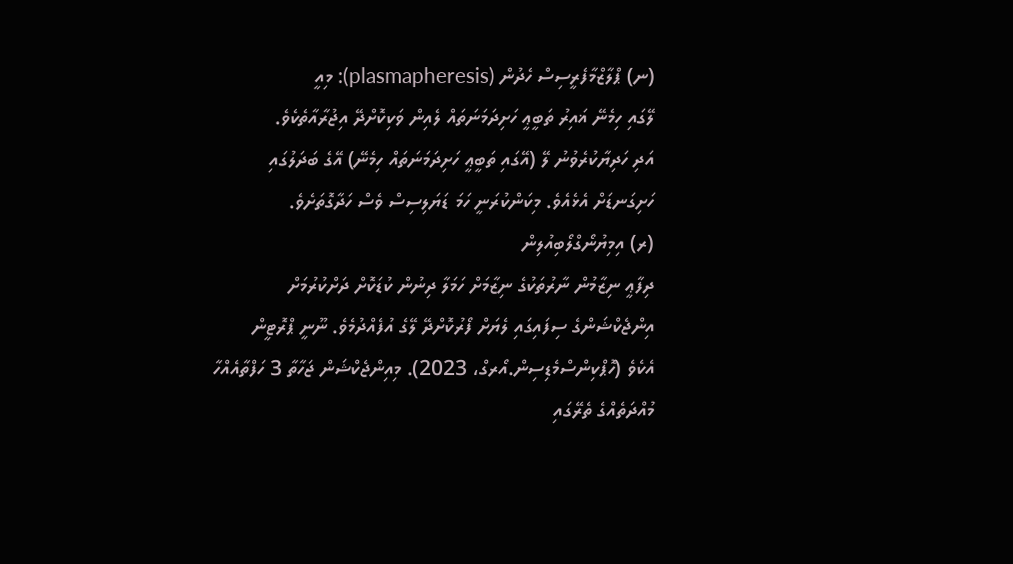(ނ) ޕްލާޒްމާފެރީސިސް ހެދުން (plasmapheresis): މިއީ
ލޭގައި ހިމެނޭ ޣައިރު ތަބީޢީ ހަށިދަމަނަތައް ލެއިން ވަކިކޮށްދޭ އިޖުރާއާތެކެވެ.
އަދި ހަދިޔާކުރެވުނު ލޭ (އޭގައި ތަބީޢީ ހަށިދަމަނަތައް ހިމެނޭ) އޭގެ ބަދަލުގައި
ހަށިގަނޑަށް އެޅެއެވެ. މިކަންކުރަނީ ހަމަ ޑަޔަލިސިސް ވެސް ހަދާގޮތަށެވެ.
(ރ) އިމިޔުނޯގްލޯބިއުލިން
ދިފާޢީ ނިޒާމުން ނާރުތަކުގެ ނިޒާމަށް ހަމަލާ ދިނުން ކުޑަކޮށް ދަށްކުރުމަށް
އިންޖެކްޝަންގެ ސިފައިގައި ލެޔަށް ފޯރުކޮށްދޭ ލޭގެ އުފެއްދުމެވެ. ނޫނީ ޕްރޮޓީން
އެކެވެ (ހޮޕްކިންސްމެޑިސިން.އޯރގް، 2023). މިއިންޖެކްޝަން ޖަހާތާ 3 ހަފްތާއެއްހާ
މުއްދަތެއްގެ ތެރޭގައި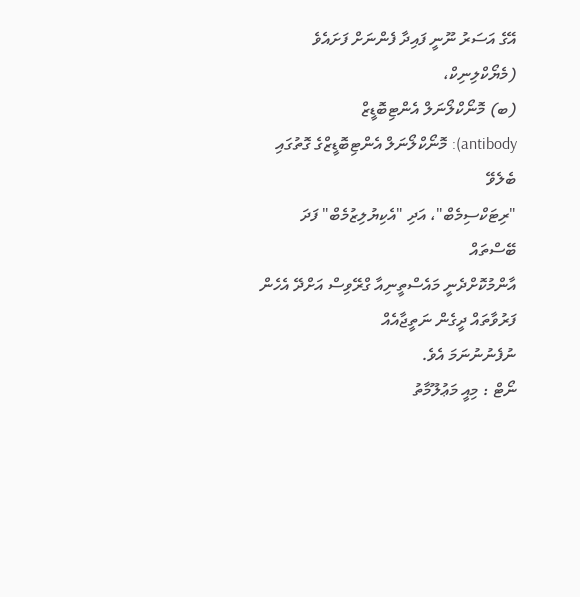އޭގެ އަސަރު ނޫނީ ފައިދާ ފެންނަށް ފަށައެވެ (މެޔޯކްލިނިކް،
(ބ) މޮނޯކްލޯނަލް އެންޓިބޮޑީޒް
antibody): މޮނޯކްލޯނަލް އެންޓިބޮޑީޒްގެ ގޮތުގައި ބެލެވޭ
"ރިޓަކްސިމެބް"، އަދި "އެކިޔުލިޒުމެބް" ފަދަ ބޭސްތައް
އާންމުކޮށްދެނީ މައެސްތީނިއާ ގްރޭވިސް އަށްދޭ އެހެން ފަރުވާތައް ދީގެން ނަތީޖާއެއް
ނުފެނުނުނަމަ އެވެ.
ނޯޓް : މިއީ މަޢުލޫމާތު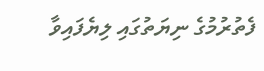ފެތުރުމުގެ ނިޔަތުގައި ލިޔެފައިވާ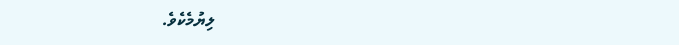ލިޔުމެކެވެ.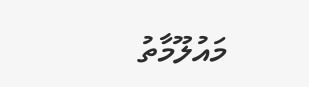މައުލޫމާތު